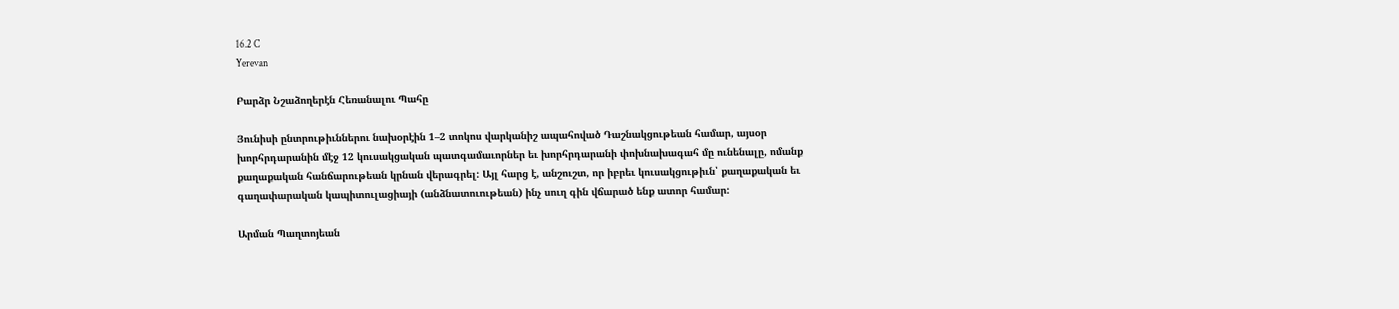16.2 C
Yerevan

Բարձր Նշաձողերէն Հեռանալու Պահը

Յունիսի ընտրութիւններու նախօրէին 1–2 տոկոս վարկանիշ ապահոված Դաշնակցութեան համար, այսօր խորհրդարանին մէջ 12 կուսակցական պատգամաւորներ եւ խորհրդարանի փոխնախագահ մը ունենալը, ոմանք քաղաքական հանճարութեան կրնան վերագրել: Այլ հարց է, անշուշտ, որ իբրեւ կուսակցութիւն՝ քաղաքական եւ գաղափարական կապիտուլացիայի (անձնատուութեան) ինչ սուղ գին վճարած ենք ատոր համար:

Արման Պաղտոյեան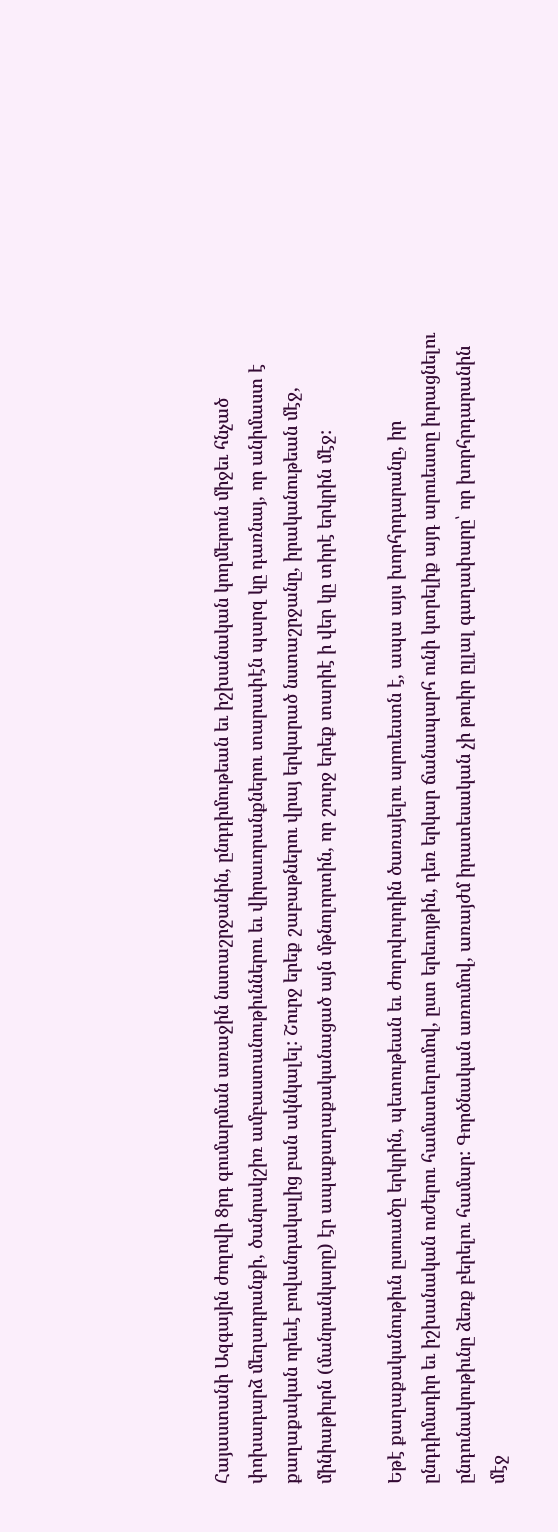Հայաստանի Ազգային ժողովի 8րդ գումարման առաջին նստաշրջանին, ընդդիմութեան եւ իշխանական կողմերուն միջեւ հնչած փոխադարձ մեղադրանքի, ծանրակշիռ ամբաստանութիւններու եւ վիրաւորանքներու տարափէն պարզ կը դառնայ, որ անիմաստ է քաղաքական որեւէ բովանդակալից բան ակնկալել: Շուրջ երեք շաբաթներու վրայ երկարած նստաշրջանը, իրականութեան մէջ, մինիաթիւրն (մանրանկարը) էր ապաքաղաքականացած այն մթնոլորտին, որ շուրջ երեք տարիէ ի վեր կը տիրէ երկրին մէջ:

Եթէ քաղաքականութիւն ըսուածը երկրին, պետութեան եւ ժողովուրդին ծառայելու արուեստն է, ապա այս խորհրդարանը, իր ընդդիմադիր եւ իշխանական ուժերու համատեղումով, ըստ երեւոյթին, դեռ երկար ճանապարհ ունի կտրելիք այդ արուեստը իւրացնելու ընդունակութիւնը ձեռք բերելու համար: Գործնական առումով, առայժմ իրատեսական չի թուիր ըլլալ գաղափարը՝ որ խորհրդարանին մէջ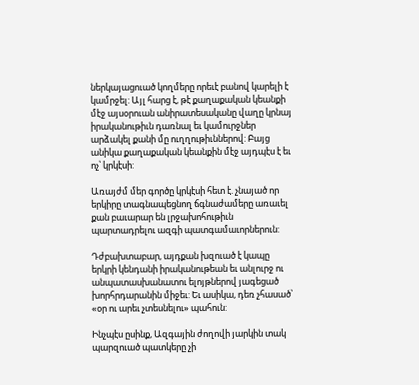ներկայացուած կողմերը որեւէ բանով կարելի է կամրջել: Այլ հարց է, թէ քաղաքական կեանքի մէջ այսօրուան անիրատեսականը վաղը կրնայ իրականութիւն դառնալ եւ կամուրջներ արձակել քանի մը ուղղութիւններով: Բայց անիկա քաղաքական կեանքին մէջ այդպէս է եւ ոչ՝ կրկէսի:

Առայժմ մեր գործը կրկէսի հետ է. չնայած որ երկիրը տագնապեցնող ճգնաժամերը առաւել քան բաւարար են լրջախոհութիւն պարտադրելու ազգի պատգամաւորներուն:

Դժբախտաբար, այդքան խզուած է կապը երկրի կենդանի իրականութեան եւ անլուրջ ու անպատասխանատու ելոյթներով յագեցած խորհրդարանին միջեւ: Եւ ասիկա, դեռ չհասած՝ «օր ու արեւ չտեսնելու» պահուն:

Ինչպէս ըսինք, Ազգային ժողովի յարկին տակ պարզուած պատկերը չի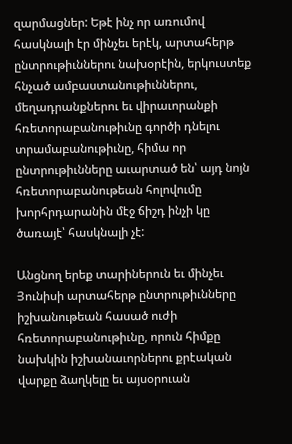զարմացներ: Եթէ ինչ որ առումով հասկնալի էր մինչեւ երէկ, արտահերթ ընտրութիւններու նախօրէին, երկուստեք հնչած ամբաստանութիւններու, մեղադրանքներու եւ վիրաւորանքի հռետորաբանութիւնը գործի դնելու տրամաբանութիւնը, հիմա որ ընտրութիւնները աւարտած են՝ այդ նոյն հռետորաբանութեան հոլովումը խորհրդարանին մէջ ճիշդ ինչի կը ծառայէ՝ հասկնալի չէ:

Անցնող երեք տարիներուն եւ մինչեւ Յունիսի արտահերթ ընտրութիւնները իշխանութեան հասած ուժի հռետորաբանութիւնը, որուն հիմքը նախկին իշխանաւորներու քրէական վարքը ձաղկելը եւ այսօրուան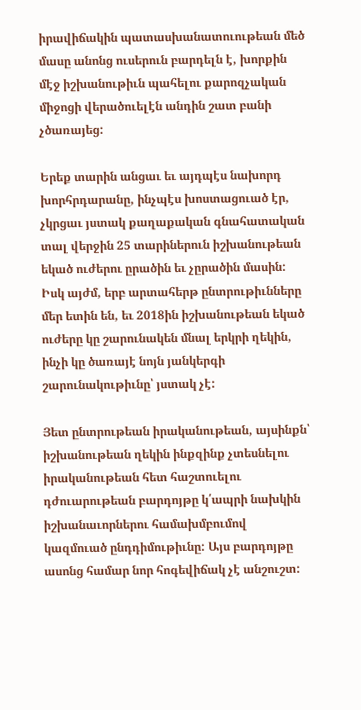իրավիճակին պատասխանատուութեան մեծ մասը անոնց ուսերուն բարդելն է, խորքին մէջ իշխանութիւն պահելու քարոզչական միջոցի վերածուելէն անդին շատ բանի չծառայեց:

Երեք տարին անցաւ եւ այդպէս նախորդ խորհրդարանը, ինչպէս խոստացուած էր, չկրցաւ յստակ քաղաքական գնահատական տալ վերջին 25 տարիներուն իշխանութեան եկած ուժերու ըրածին եւ չըրածին մասին: Իսկ այժմ, երբ արտահերթ ընտրութիւնները մեր ետին են, եւ 2018ին իշխանութեան եկած ուժերը կը շարունակեն մնալ երկրի ղեկին, ինչի կը ծառայէ նոյն յանկերգի շարունակութիւնը՝ յստակ չէ:

Յետ ընտրութեան իրականութեան, այսինքն՝ իշխանութեան ղեկին ինքզինք չտեսնելու իրականութեան հետ հաշտուելու դժուարութեան բարդոյթը կ՛ապրի նախկին իշխանաւորներու համախմբումով կազմուած ընդդիմութիւնը: Այս բարդոյթը ասոնց համար նոր հոգեվիճակ չէ անշուշտ: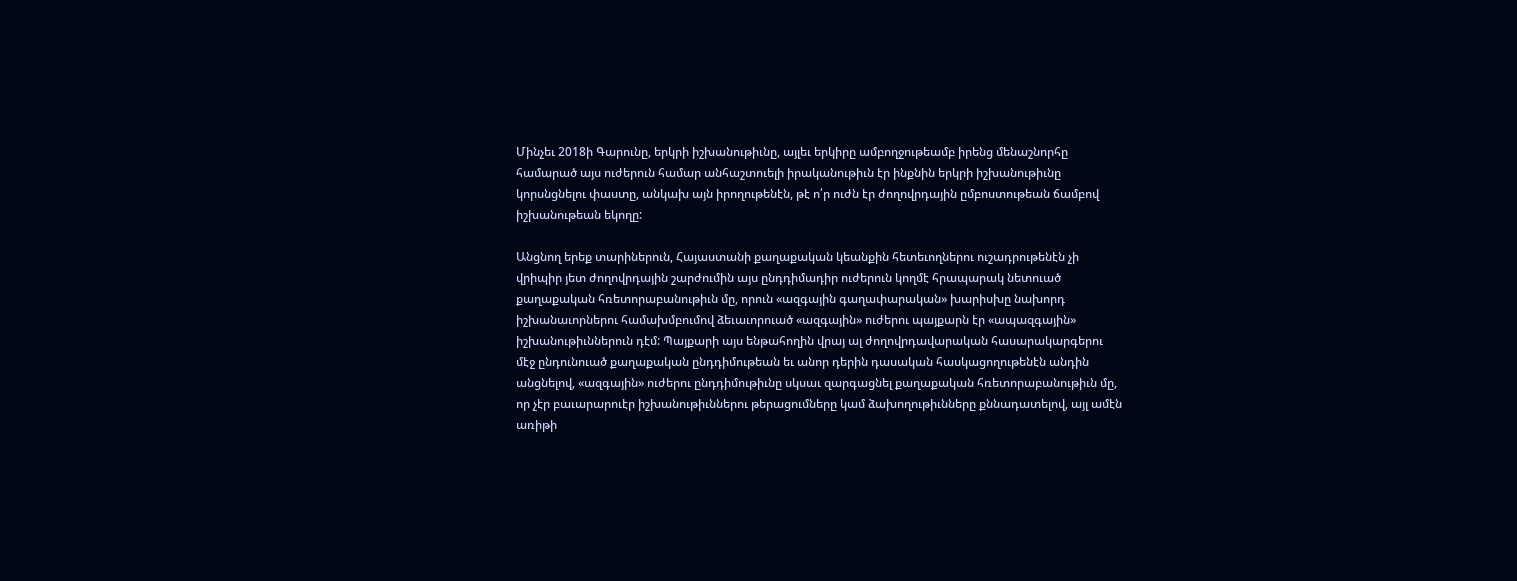Մինչեւ 2018ի Գարունը, երկրի իշխանութիւնը, այլեւ երկիրը ամբողջութեամբ իրենց մենաշնորհը համարած այս ուժերուն համար անհաշտուելի իրականութիւն էր ինքնին երկրի իշխանութիւնը կորսնցնելու փաստը, անկախ այն իրողութենէն, թէ ո՛ր ուժն էր ժողովրդային ըմբոստութեան ճամբով իշխանութեան եկողը:

Անցնող երեք տարիներուն, Հայաստանի քաղաքական կեանքին հետեւողներու ուշադրութենէն չի վրիպիր յետ ժողովրդային շարժումին այս ընդդիմադիր ուժերուն կողմէ հրապարակ նետուած քաղաքական հռետորաբանութիւն մը, որուն «ազգային գաղափարական» խարիսխը նախորդ իշխանաւորներու համախմբումով ձեւաւորուած «ազգային» ուժերու պայքարն էր «ապազգային» իշխանութիւններուն դէմ: Պայքարի այս ենթահողին վրայ ալ ժողովրդավարական հասարակարգերու մէջ ընդունուած քաղաքական ընդդիմութեան եւ անոր դերին դասական հասկացողութենէն անդին անցնելով, «ազգային» ուժերու ընդդիմութիւնը սկսաւ զարգացնել քաղաքական հռետորաբանութիւն մը, որ չէր բաւարարուէր իշխանութիւններու թերացումները կամ ձախողութիւնները քննադատելով, այլ ամէն առիթի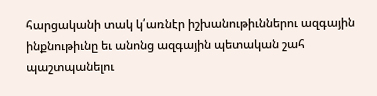հարցականի տակ կ՛առնէր իշխանութիւններու ազգային ինքնութիւնը եւ անոնց ազգային պետական շահ պաշտպանելու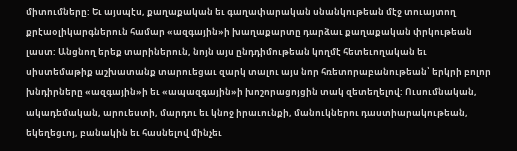միտումները: Եւ այսպէս, քաղաքական եւ գաղափարական սնանկութեան մէջ տուայտող քրէաօլիկարգներուն համար «ազգային»ի խաղաքարտը դարձաւ քաղաքական փրկութեան լաստ: Անցնող երեք տարիներուն, նոյն այս ընդդիմութեան կողմէ հետեւողական եւ սիստեմաթիք աշխատանք տարուեցաւ զարկ տալու այս նոր հռետորաբանութեան՝ երկրի բոլոր խնդիրները «ազգային»ի եւ «ապազգային»ի խոշորացոյցին տակ զետեղելով: Ուսումնական, ակադեմական, արուեստի, մարդու եւ կնոջ իրաւունքի, մանուկներու դաստիարակութեան, եկեղեցւոյ, բանակին եւ հասնելով մինչեւ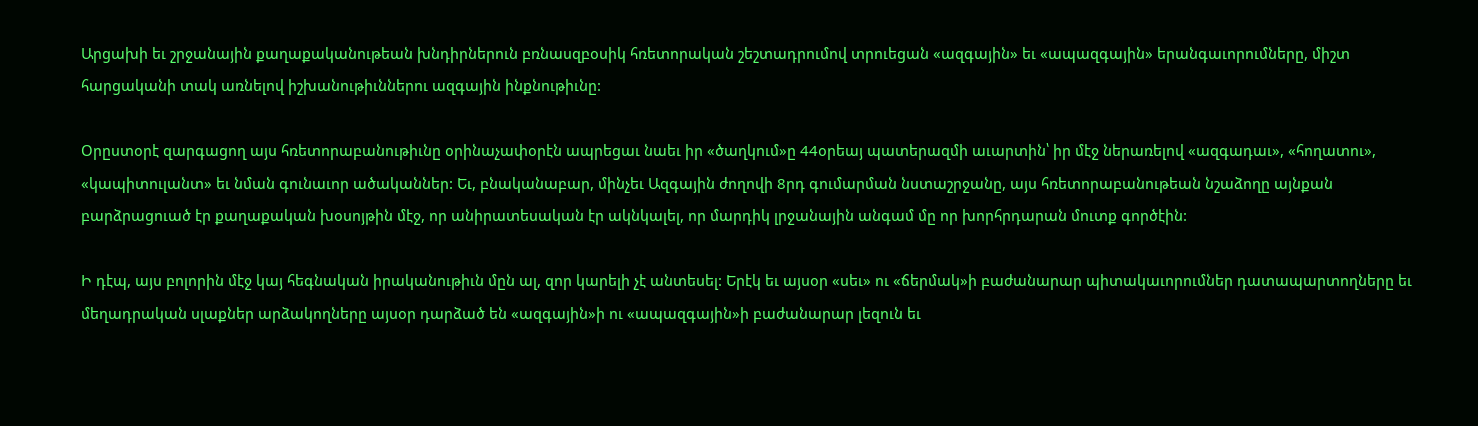Արցախի եւ շրջանային քաղաքականութեան խնդիրներուն բռնասզբօսիկ հռետորական շեշտադրումով տրուեցան «ազգային» եւ «ապազգային» երանգաւորումները, միշտ հարցականի տակ առնելով իշխանութիւններու ազգային ինքնութիւնը:

Օրըստօրէ զարգացող այս հռետորաբանութիւնը օրինաչափօրէն ապրեցաւ նաեւ իր «ծաղկում»ը 44օրեայ պատերազմի աւարտին՝ իր մէջ ներառելով «ազգադաւ», «հողատու», «կապիտուլանտ» եւ նման գունաւոր ածականներ: Եւ, բնականաբար, մինչեւ Ազգային ժողովի 8րդ գումարման նստաշրջանը, այս հռետորաբանութեան նշաձողը այնքան բարձրացուած էր քաղաքական խօսոյթին մէջ, որ անիրատեսական էր ակնկալել, որ մարդիկ լրջանային անգամ մը որ խորհրդարան մուտք գործէին:

Ի դէպ, այս բոլորին մէջ կայ հեգնական իրականութիւն մըն ալ, զոր կարելի չէ անտեսել: Երէկ եւ այսօր «սեւ» ու «ճերմակ»ի բաժանարար պիտակաւորումներ դատապարտողները եւ մեղադրական սլաքներ արձակողները այսօր դարձած են «ազգային»ի ու «ապազգային»ի բաժանարար լեզուն եւ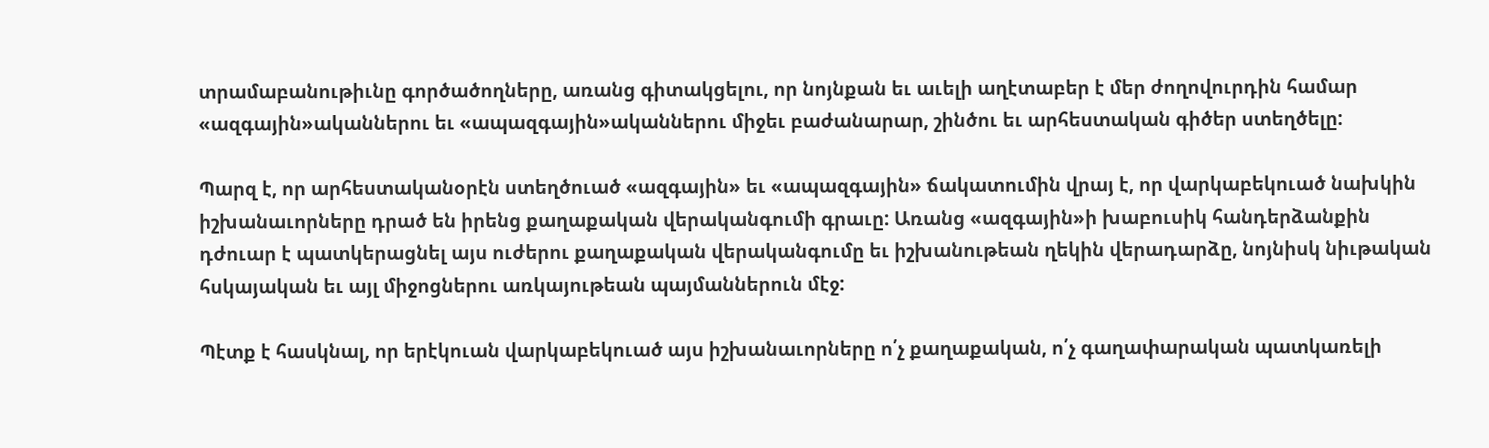տրամաբանութիւնը գործածողները, առանց գիտակցելու, որ նոյնքան եւ աւելի աղէտաբեր է մեր ժողովուրդին համար «ազգային»ականներու եւ «ապազգային»ականներու միջեւ բաժանարար, շինծու եւ արհեստական գիծեր ստեղծելը:

Պարզ է, որ արհեստականօրէն ստեղծուած «ազգային» եւ «ապազգային» ճակատումին վրայ է, որ վարկաբեկուած նախկին իշխանաւորները դրած են իրենց քաղաքական վերականգումի գրաւը: Առանց «ազգային»ի խաբուսիկ հանդերձանքին դժուար է պատկերացնել այս ուժերու քաղաքական վերականգումը եւ իշխանութեան ղեկին վերադարձը, նոյնիսկ նիւթական հսկայական եւ այլ միջոցներու առկայութեան պայմաններուն մէջ:

Պէտք է հասկնալ, որ երէկուան վարկաբեկուած այս իշխանաւորները ո՛չ քաղաքական, ո՛չ գաղափարական պատկառելի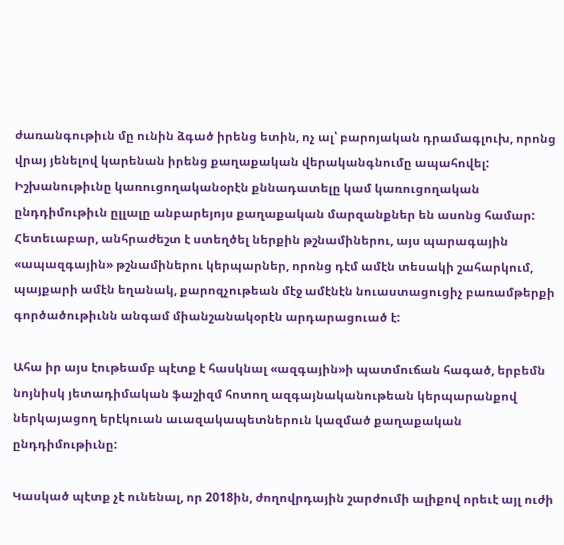ժառանգութիւն մը ունին ձգած իրենց ետին, ոչ ալ՝ բարոյական դրամագլուխ, որոնց վրայ յենելով կարենան իրենց քաղաքական վերականգնումը ապահովել: Իշխանութիւնը կառուցողականօրէն քննադատելը կամ կառուցողական ընդդիմութիւն ըլլալը անբարեյոյս քաղաքական մարզանքներ են ասոնց համար: Հետեւաբար, անհրաժեշտ է ստեղծել ներքին թշնամիներու, այս պարագային «ապազգային» թշնամիներու կերպարներ, որոնց դէմ ամէն տեսակի շահարկում, պայքարի ամէն եղանակ, քարոզչութեան մէջ ամէնէն նուաստացուցիչ բառամթերքի գործածութիւնն անգամ միանշանակօրէն արդարացուած է:

Ահա իր այս էութեամբ պէտք է հասկնալ «ազգային»ի պատմուճան հագած, երբեմն նոյնիսկ յետադիմական ֆաշիզմ հոտող ազգայնականութեան կերպարանքով ներկայացող երէկուան աւազակապետներուն կազմած քաղաքական ընդդիմութիւնը:

Կասկած պէտք չէ ունենալ, որ 2018ին, ժողովրդային շարժումի ալիքով որեւէ այլ ուժի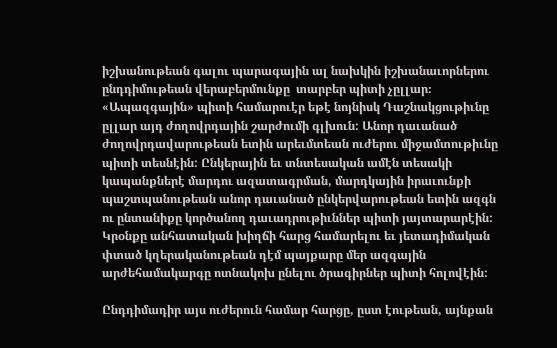իշխանութեան գալու պարագային ալ նախկին իշխանաւորներու ընդդիմութեան վերաբերմունքը  տարբեր պիտի չըլլար։ «Ապազգային» պիտի համարուէր եթէ նոյնիսկ Դաշնակցութիւնը ըլլար այդ ժողովրդային շարժումի գլխուն: Անոր դաւանած ժողովրդավարութեան ետին արեւմտեան ուժերու միջամտութիւնը պիտի տեսնէին: Ընկերային եւ տնտեսական ամէն տեսակի կապանքներէ մարդու ազատագրման, մարդկային իրաւունքի պաշտպանութեան անոր դաւանած ընկերվարութեան ետին ազգն ու ընտանիքը կործանող դաւադրութիւններ պիտի յայտարարէին: Կրօնքը անհատական խիղճի հարց համարելու եւ յետադիմական փտած կղերականութեան դէմ պայքարը մեր ազգային արժեհամակարգը ոտնակոխ ընելու ծրագիրներ պիտի հոլովէին:

Ընդդիմադիր այս ուժերուն համար հարցը, ըստ էութեան, այնքան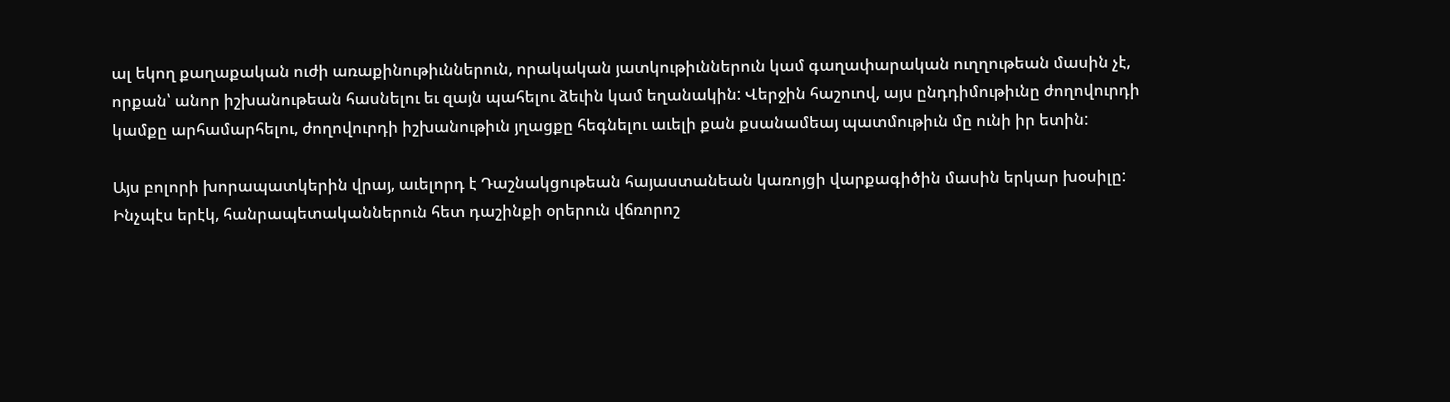ալ եկող քաղաքական ուժի առաքինութիւններուն, որակական յատկութիւններուն կամ գաղափարական ուղղութեան մասին չէ, որքան՝ անոր իշխանութեան հասնելու եւ զայն պահելու ձեւին կամ եղանակին: Վերջին հաշուով, այս ընդդիմութիւնը ժողովուրդի կամքը արհամարհելու, ժողովուրդի իշխանութիւն յղացքը հեգնելու աւելի քան քսանամեայ պատմութիւն մը ունի իր ետին:

Այս բոլորի խորապատկերին վրայ, աւելորդ է Դաշնակցութեան հայաստանեան կառոյցի վարքագիծին մասին երկար խօսիլը: Ինչպէս երէկ, հանրապետականներուն հետ դաշինքի օրերուն վճռորոշ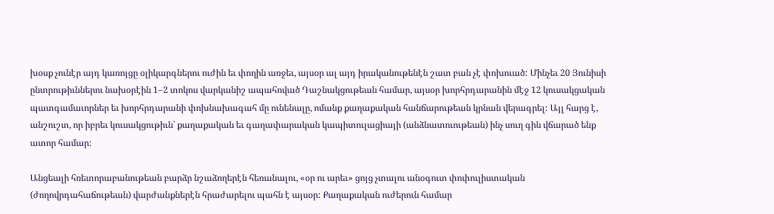խօսք չունէր այդ կառոյցը օլիկարգներու ուժին եւ փողին առջեւ, այսօր ալ այդ իրականութենէն շատ բան չէ փոխուած: Մինչեւ 20 Յունիսի ընտրութիւններու նախօրէին 1–2 տոկոս վարկանիշ ապահոված Դաշնակցութեան համար, այսօր խորհրդարանին մէջ 12 կուսակցական պատգամաւորներ եւ խորհրդարանի փոխնախագահ մը ունենալը, ոմանք քաղաքական հանճարութեան կրնան վերագրել: Այլ հարց է, անշուշտ, որ իբրեւ կուսակցութիւն՝ քաղաքական եւ գաղափարական կապիտուլացիայի (անձնատուութեան) ինչ սուղ գին վճարած ենք ատոր համար:

Անցեալի հռետորաբանութեան բարձր նշաձողերէն հեռանալու, «օր ու արեւ» ցոյց չտալու անօգուտ փոփուլիստական (ժողովրդահաճութեան) վարժանքներէն հրաժարելու պահն է այսօր: Քաղաքական ուժերուն համար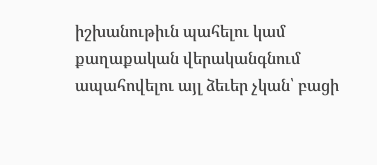իշխանութիւն պահելու կամ քաղաքական վերականգնում ապահովելու այլ ձեւեր չկան՝ բացի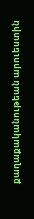քաղաքականութեան արուեստին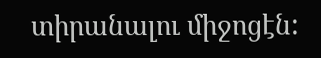տիրանալու միջոցէն: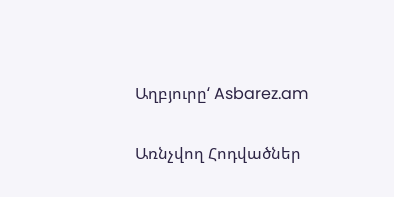Աղբյուրը‘ Asbarez.am

Առնչվող Հոդվածներ